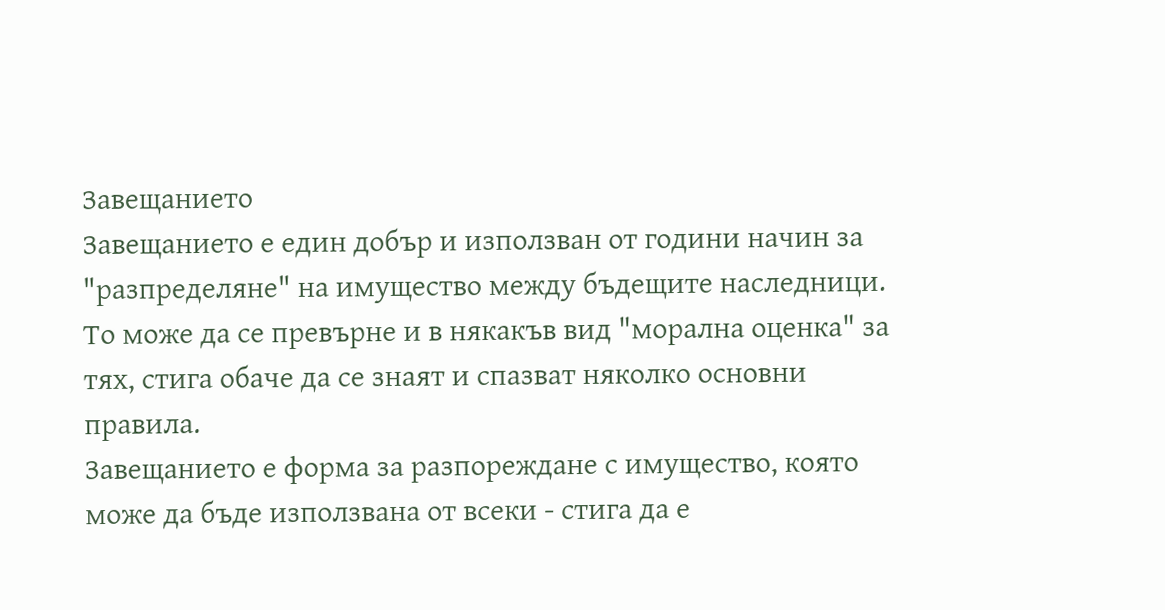Завещанието
Завещанието е един добър и използван от години начин за "разпределяне" на имущество между бъдещите наследници. То може да се превърне и в някакъв вид "морална оценка" за тях, стига обаче да се знаят и спазват няколко основни правила.
Завещанието е форма за разпореждане с имущество, която може да бъде използвана от всеки - стига да е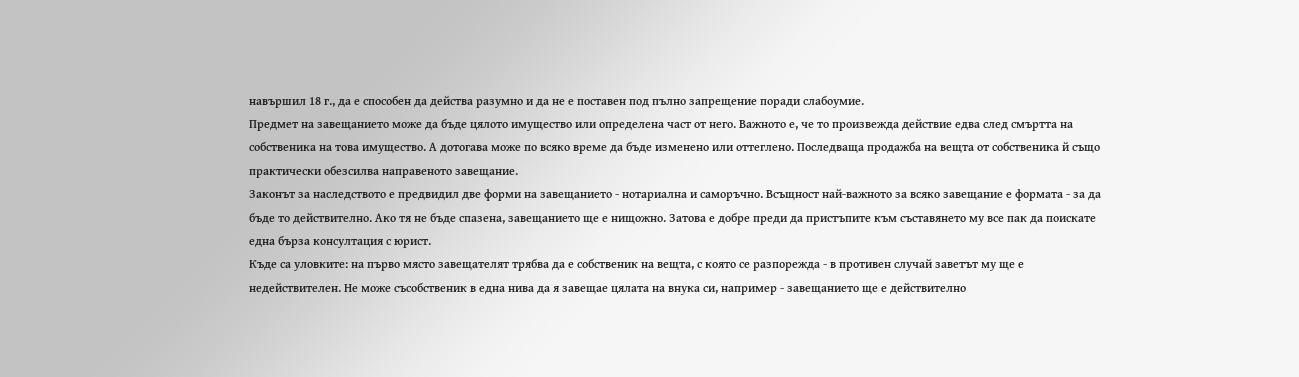навършил 18 г., да е способен да действа разумно и да не е поставен под пълно запрещение поради слабоумие.
Предмет на завещанието може да бъде цялото имущество или определена част от него. Важното е, че то произвежда действие едва след смъртта на собственика на това имущество. А дотогава може по всяко време да бъде изменено или оттеглено. Последваща продажба на вещта от собственика й също практически обезсилва направеното завещание.
Законът за наследството е предвидил две форми на завещанието - нотариална и саморъчно. Всъщност най-важното за всяко завещание е формата - за да бъде то действително. Ако тя не бъде спазена, завещанието ще е нищожно. Затова е добре преди да пристъпите към съставянето му все пак да поискате една бърза консултация с юрист.
Къде са уловките: на първо място завещателят трябва да е собственик на вещта, с която се разпорежда - в противен случай заветът му ще е недействителен. Не може съсобственик в една нива да я завещае цялата на внука си, например - завещанието ще е действително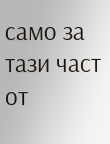само за тази част от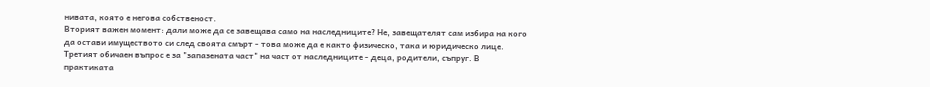нивата, която е негова собственост.
Вторият важен момент: дали може да се завещава само на наследниците? Не, завещателят сам избира на кого да остави имуществото си след своята смърт - това може да е както физическо, така и юридическо лице.
Третият обичаен въпрос е за "запазената част" на част от наследниците - деца, родители, съпруг. В практиката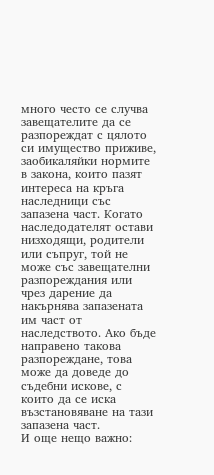много често се случва завещателите да се разпореждат с цялото си имущество приживе, заобикаляйки нормите в закона, които пазят интереса на кръга наследници със запазена част. Когато наследодателят остави низходящи, родители или съпруг, той не може със завещателни разпореждания или чрез дарение да накърнява запазената им част от наследството. Ако бъде направено такова разпореждане, това може да доведе до съдебни искове, с които да се иска възстановяване на тази запазена част.
И още нещо важно: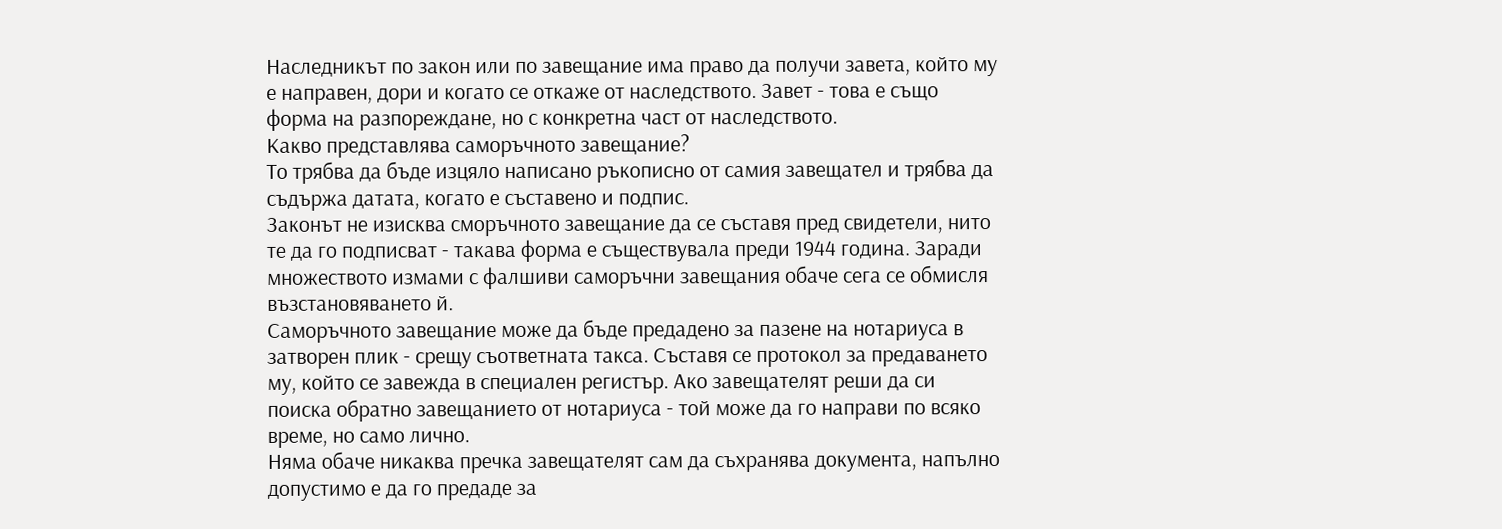Наследникът по закон или по завещание има право да получи завета, който му е направен, дори и когато се откаже от наследството. Завет - това е също форма на разпореждане, но с конкретна част от наследството.
Какво представлява саморъчното завещание?
То трябва да бъде изцяло написано ръкописно от самия завещател и трябва да съдържа датата, когато е съставено и подпис.
Законът не изисква сморъчното завещание да се съставя пред свидетели, нито те да го подписват - такава форма е съществувала преди 1944 година. Заради множеството измами с фалшиви саморъчни завещания обаче сега се обмисля възстановяването й.
Саморъчното завещание може да бъде предадено за пазене на нотариуса в затворен плик - срещу съответната такса. Съставя се протокол за предаването му, който се завежда в специален регистър. Ако завещателят реши да си поиска обратно завещанието от нотариуса - той може да го направи по всяко време, но само лично.
Няма обаче никаква пречка завещателят сам да съхранява документа, напълно допустимо е да го предаде за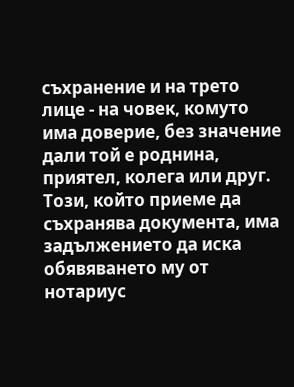съхранение и на трето лице - на човек, комуто има доверие, без значение дали той е роднина, приятел, колега или друг. Този, който приеме да съхранява документа, има задължението да иска обявяването му от нотариус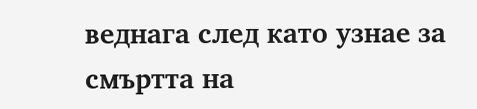веднага след като узнае за смъртта на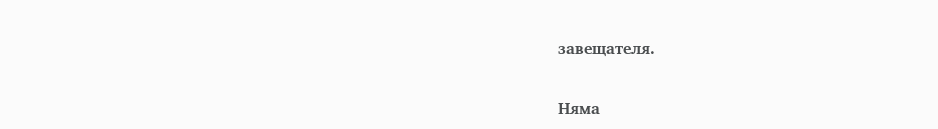завещателя.

Няма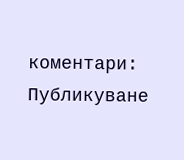коментари:
Публикуване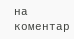на коментар